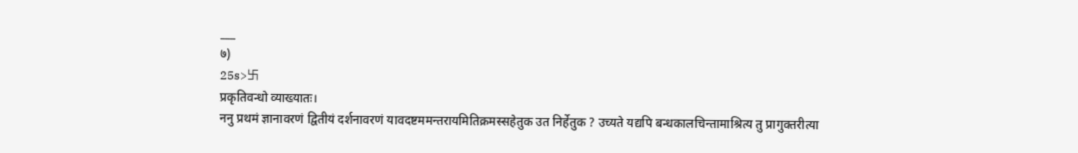___
७)
25s>卐
प्रकृतिवन्धो व्याख्यातः।
ननु प्रथमं ज्ञानावरणं द्वितीयं दर्शनावरणं यावदष्टममन्तरायमितिक्रमस्सहेतुक उत निर्हेतुक ? उच्यते यद्यपि बन्धकालचिन्तामाश्रित्य तु प्रागुक्तरीत्या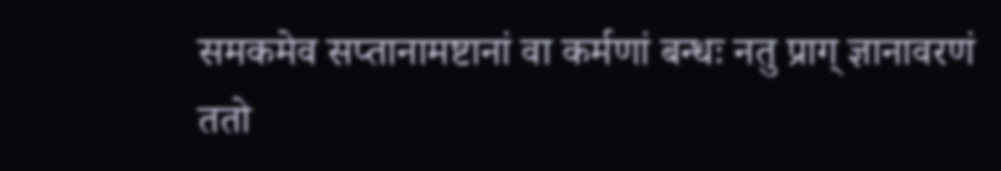समकमेव सप्तानामष्टानां वा कर्मणां बन्धः नतु प्राग् ज्ञानावरणं ततो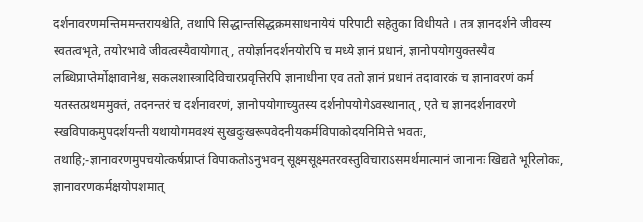दर्शनावरणमन्तिममन्तरायश्चेति, तथापि सिद्धान्तसिद्धक्रमसाधनायेयं परिपाटी सहेतुका विधीयते । तत्र ज्ञानदर्शने जीवस्य स्वतत्वभृते, तयोरभावे जीवत्वस्यैवायोगात् , तयोर्ज्ञानदर्शनयोरपि च मध्ये ज्ञानं प्रधानं, ज्ञानोपयोगयुक्तस्यैव लब्धिप्राप्तेर्मोक्षावानेश्च, सकलशास्त्रादिविचारप्रवृत्तिरपि ज्ञानाधीना एव ततो ज्ञानं प्रधानं तदावारकं च ज्ञानावरणं कर्म यतस्तत्प्रथममुक्तं, तदनन्तरं च दर्शनावरणं, ज्ञानोपयोगाच्युतस्य दर्शनोपयोगेऽवस्थानात्, एते च ज्ञानदर्शनावरणे स्खविपाकमुपदर्शयन्ती यथायोगमवश्यं सुखदुःखरूपवेदनीयकर्मविपाकोदयनिमित्ते भवतः, तथाहि;-ज्ञानावरणमुपचयोत्कर्षप्राप्तं विपाकतोऽनुभवन् सूक्ष्मसूक्ष्मतरवस्तुविचाराऽसमर्थमात्मानं जानानः खिद्यते भूरिलोकः, ज्ञानावरणकर्मक्षयोपशमात्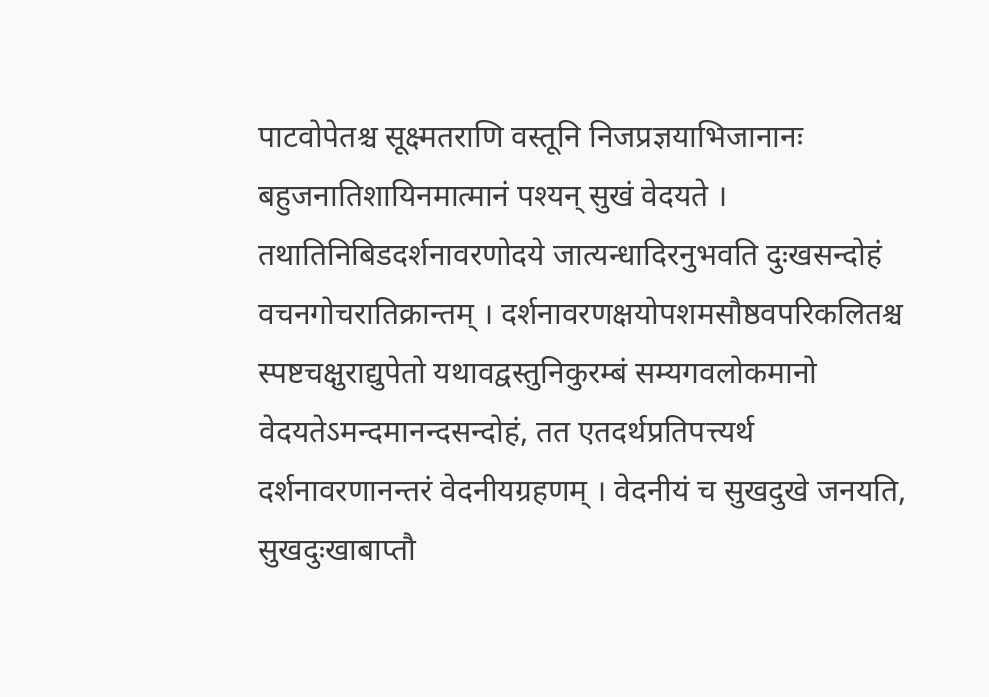पाटवोपेतश्च सूक्ष्मतराणि वस्तूनि निजप्रज्ञयाभिजानानः बहुजनातिशायिनमात्मानं पश्यन् सुखं वेदयते । तथातिनिबिडदर्शनावरणोदये जात्यन्धादिरनुभवति दुःखसन्दोहं वचनगोचरातिक्रान्तम् । दर्शनावरणक्षयोपशमसौष्ठवपरिकलितश्च स्पष्टचक्षुराद्युपेतो यथावद्वस्तुनिकुरम्बं सम्यगवलोकमानो वेदयतेऽमन्दमानन्दसन्दोहं, तत एतदर्थप्रतिपत्त्यर्थ दर्शनावरणानन्तरं वेदनीयग्रहणम् । वेदनीयं च सुखदुखे जनयति, सुखदुःखाबाप्तौ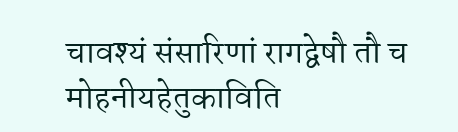चावश्यं संसारिणां रागद्वेषौ तौ च मोहनीयहेतुकाविति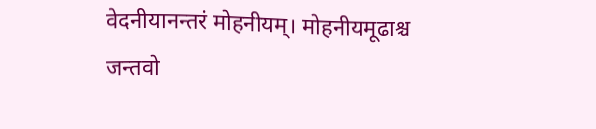वेदनीयानन्तरं मोहनीयम्। मोहनीयमूढाश्च जन्तवो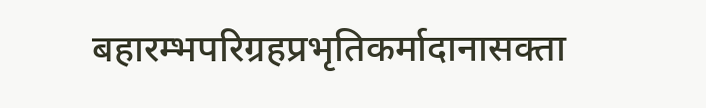बहारम्भपरिग्रहप्रभृतिकर्मादानासक्ता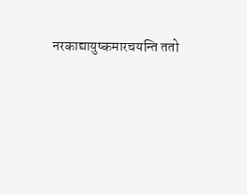नरकाद्यायुष्कमारचयन्ति ततो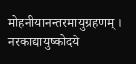मोहनीयानन्तरमायुग्रहणम् । नरकाद्यायुष्कोदये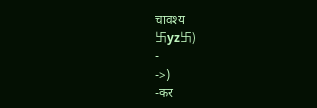चावश्य
卐yz卐)
-
->)
-कर